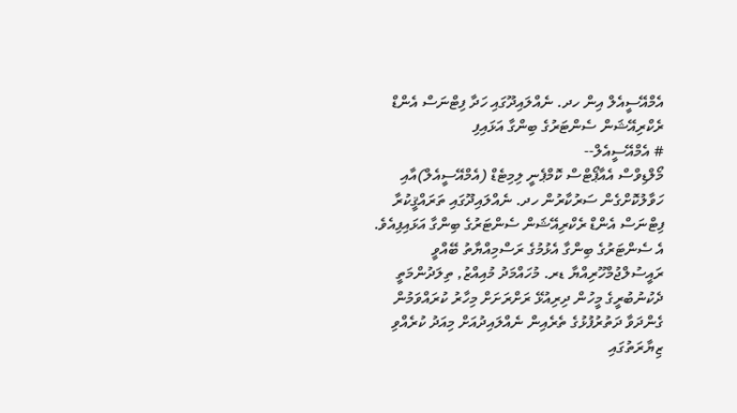އެމްއޭސީއެލް އިން ހދ. ނެއްލައިދޫގައި ހަދާ ފިޓްނަސް އެންޑް ރެކްރިއޭޝަން ސެންޓަރުގެ ބިންގާ އަޅައިފި
# އެމްއޭސީއެލް--
މޯލްޑިވްސް އެއާޕޯޓްސް ކޮމްޕެނީ ލިމިޓެޑް (އެމްއޭސީއެލް)އާއި ހަވާލުކޮށްގެން ސަރުކާރުން ހދ. ނެއްލައިދޫގައި ތަރައްޤީކުރާ ފިޓްނަސް އެންޑް ރެކްރިއޭޝަން ސެންޓަރުގެ ބިންގާ އަޅައިފިއެވެ.
އެ ސެންޓަރުގެ ބިންގާ އެޅުމުގެ ރަސްމިއްޔާތު ބޭއްވީ ރައީސުލްޖުމްހޫރިއްޔާ ޑރ. މުހައްމަދު މުއިއްޒު, ތިލަދުންމަތީ ދެކުނުބުރީގެ މީހުން ދިރިއުޅޭ ރަށްރަށަށް މިހާރު ކުރައްވަމުން ގެންދަވާ ދަތުރުފުޅުގެ ތެރެއިން ނެއްލައިދުއަށް މިއަދު ކުރެއްވި ޒިޔާރަތުގައި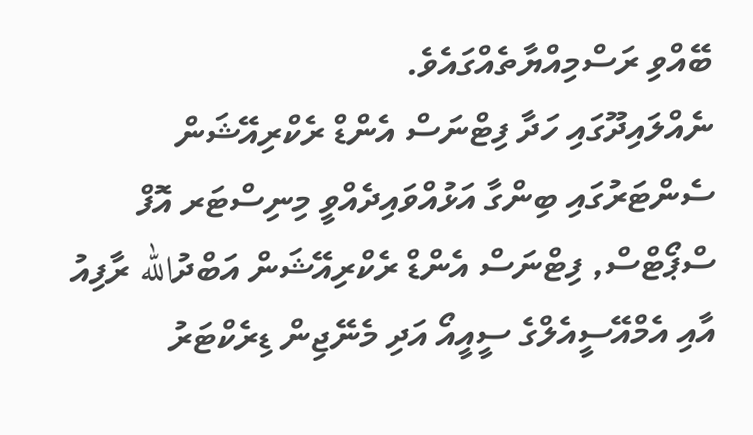ބޭއްވި ރަސްމިއްޔާތެއްގައެވެ.
ނެއްލައިދޫގައި ހަދާ ފިޓްނަސް އެންޑް ރެކްރިއޭޝަން ސެންޓަރުގައި ބިންގާ އަޅުއްވައިދެއްވީ މިނިސްޓަރ އޮފް ސްޕޯޓްސް, ފިޓްނަސް އެންޑް ރެކްރިއޭޝަން އަބްދުالله ރާފިއު އާއި އެމްއޭސީއެލްގެ ސީއީއޯ އަދި މެނޭޖިން ޑިރެކްޓަރު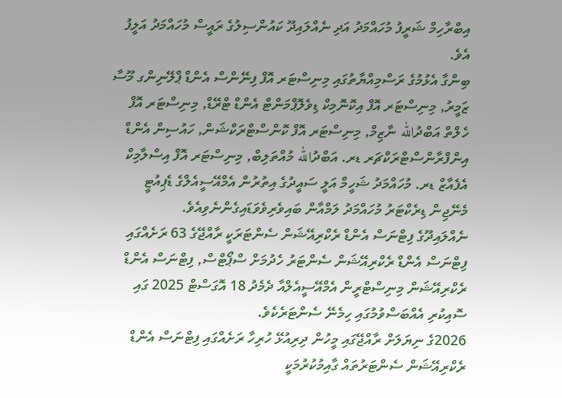އިބްރާހިމް ޝަރީފު މުހައްމަދު އަދި ނެއްލައިދޫ ކައުންސިލުގެ ރައީސް މުހައްމަދު އަލީފު އެވެ.
ބިންގާ އެޅުމުގެ ރަސްމިއްޔާތުގައި މިނިސްޓަރ އޮފް ފިނޭންސް އެންޑް ޕްލޭނިންގ މޫސާ ޒަމީރު, މިނިސްޓަރ އޮފް އިކޮނޮމިކް ޑިވެލޮޕްމަންޓް އެންޑް ޓްރޭޑް, މިނިސްޓަރ އޮފް ހެލްތް އަބްދުالله ނާޒިމް, މިނިސްޓަރ އޮފް ކޮންސްޓްރަކްޝަން, ހައުސިން އެންޑް އިންފްރާންސްޓްރަކްޗަރ ޑރ. އަބްދުالله މުއްތަލިބް, މިނިސްޓަރ އޮފް އިސްލާމިކް އެފެއާޒް ޑރ. މުހައްމަދު ޝަހީމް އަލީ ސައީދުގެ އިތުރުން އެމްއޭސީއެލްގެ ޑެޕިއުޓީ މެނޭޖިން ޑިރެކްޓަރު މުހައްމަދު ލަމްއާން ބައިވެރިވެވަޑައިގެންނެވިއެވެ.
ނެއްލައިދޫގެ ފިޓްނަސް އެންޑް ރެކްރިއޭޝަން ސެންޓަރަކީ ރާއްޖޭގެ 63 ރަށެއްގައި ފިޓްނަސް އެންޑް ރެކްރިއޭޝަން ސެންޓަރު ހެދުމަށް ސްޕޯޓްސް, ފިޓްނަސް އެންޑް ރެކްރިއޭޝަން މިނިސްޓްރީން އެމްއޭސީއެލްއާ ދެމެދު 18 އޮގަސްޓް 2025 ގައި ސޮއިކުރި އެއްބަސްވުމުގައި ހިމެނޭ ސެންޓަރެކެވެ.
2026ގެ ނިޔަލަށް ރާއްޖޭގައި މީހުން ދިރިއުޅޭ ހުރިހާ ރަށެއްގައި ފިޓްނަސް އެންޑް ރެކްރިއޭޝަން ސެންޓަރުތައް ގާއިމުކުރުމަކީ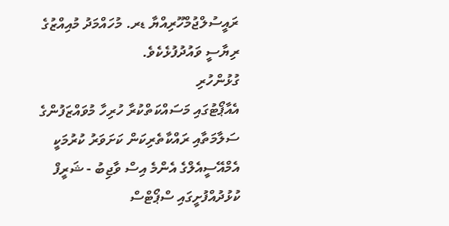ރައީސުލްޖުމްހޫރިއްޔާ ޑރ. މުހައްމަދު މުއިއްޒުގެ ރިޔާސީ ވައުދުފުޅެކެވެ.
ގުޅުންހުރި
އެއާޕޯޓުގައި މަސައްކަތްކުރާ ހުރިހާ މުވައްޒަފުންގެ ސަލާމަތާއި ރައްކާތެރިކަން ކަށަވަރު ކުރުމަކީ އެމްއޭސީއެލްގެ އެންމެ އިސް ވާޖިބު - ޝަރީފް
ކުޅުދުއްފުށީގައި ސްޕޯޓްސް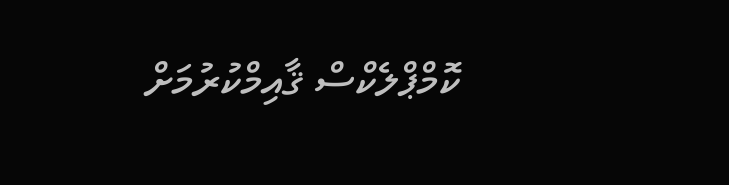ކޮމްޕްލެކްސް ޤާއިމްކުރުމަށް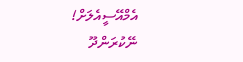އެމްއޭސީއެލަށް!
ނޭކުރަންދޫ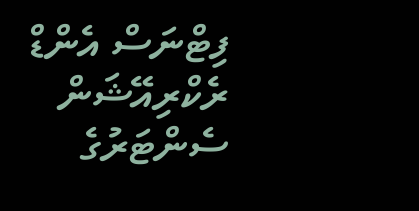ފިޓްނަސް އެންޑް ރެކްރިއޭޝަން ސެންޓަރުގެ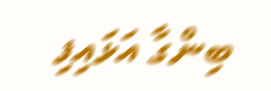ބިންގާ އަޅައިފި